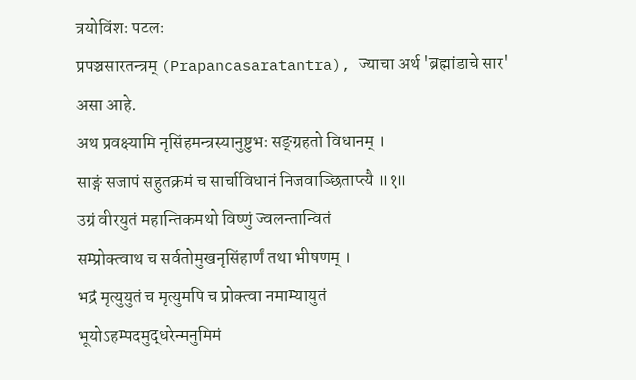त्रयोविंशः पटलः
प्रपञ्चसारतन्त्रम् (Prapancasaratantra), ज्याचा अर्थ 'ब्रह्मांडाचे सार' असा आहे.
अथ प्रवक्ष्यामि नृसिंहमन्त्रस्यानुष्टुभः सङ्ग्रहतो विधानम् ।
साङ्गं सजापं सहुतक्रमं च सार्चाविधानं निजवाञ्छिताप्त्यै ॥१॥
उग्रं वीरयुतं महान्तिकमथो विष्णुं ज्वलन्तान्वितं
सम्प्रोक्त्वाथ च सर्वतोमुखनृसिंहार्णं तथा भीषणम् ।
भद्रं मृत्युयुतं च मृत्युमपि च प्रोक्त्वा नमाम्यायुतं
भूयोऽहम्पदमुद्धरेन्मनुमिमं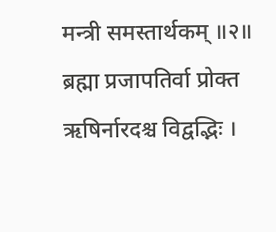मन्त्री समस्तार्थकम् ॥२॥
ब्रह्मा प्रजापतिर्वा प्रोक्त ऋषिर्नारदश्च विद्वद्भिः ।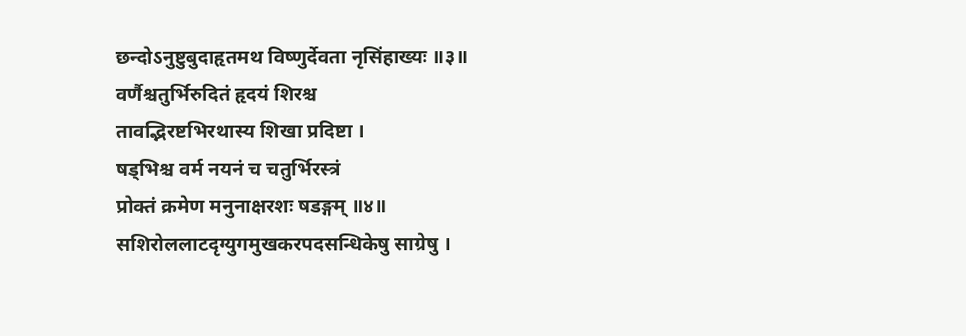छन्दोऽनुष्टुबुदाहृतमथ विष्णुर्देवता नृसिंहाख्यः ॥३॥
वर्णैश्चतुर्भिरुदितं हृदयं शिरश्च
तावद्भिरष्टभिरथास्य शिखा प्रदिष्टा ।
षड्भिश्च वर्म नयनं च चतुर्भिरस्त्रं
प्रोक्तं क्रमेण मनुनाक्षरशः षडङ्गम् ॥४॥
सशिरोललाटदृग्युगमुखकरपदसन्धिकेषु साग्रेषु ।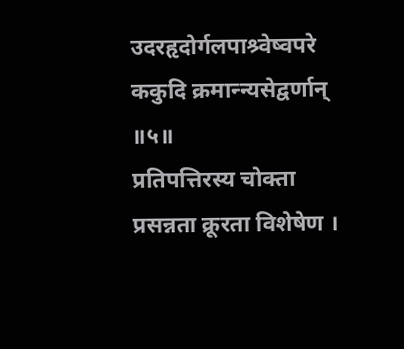उदरहृदोर्गलपाश्र्वेष्वपरे ककुदि क्रमान्न्यसेद्वर्णान् ॥५॥
प्रतिपत्तिरस्य चोक्ता प्रसन्नता क्रूरता विशेषेण ।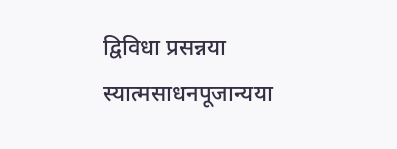द्विविधा प्रसन्नया स्यात्मसाधनपूजान्यया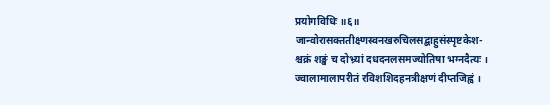प्रयोगविधिः ॥६॥
जान्वोरासक्ततीक्ष्णस्वनखरुचिलसद्बाहुसंस्पृष्टकेश-
श्चक्रं शङ्खं च दोभ्र्यां दधदनलसमज्योतिषा भग्नदैत्यः ।
ज्वालामालापरीतं रविशशिदहनत्रीक्षणं दीप्तजिह्वं ।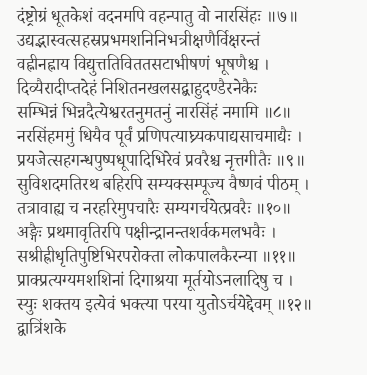दंष्ट्रोग्रं धूतकेशं वदनमपि वहन्पातु वो नारसिंहः ॥७॥
उद्यद्भास्वत्सहस्रप्रभमशनिनिभत्रीक्षणैर्विक्षरन्तं
वह्नीनह्नाय विद्युत्ततिविततसटाभीषणं भूषणैश्च ।
दिव्यैरादीप्तदेहं निशितनखलसद्बाहुदण्डैरनेकैः
सम्भिन्नं भिन्नदैत्येश्वरतनुमतनुं नारसिंहं नमामि ॥८॥
नरसिंहममुं धियैव पूर्वं प्रणिपत्याघ्र्यकपाद्यसाचमाद्यैः ।
प्रयजेत्सहगन्धपुष्पधूपादिभिरेवं प्रवरैश्च नृत्तगीतैः ॥९॥
सुविशदमतिरथ बहिरपि सम्यक्सम्पूज्य वैष्णवं पीठम् ।
तत्रावाह्य च नरहरिमुपचारैः सम्यगर्चयेत्प्रवरैः ॥१०॥
अङ्गैः प्रथमावृतिरपि पक्षीन्द्रानन्तशर्वकमलभवैः ।
सश्रीह्रीधृतिपुष्टिभिरपरोक्ता लोकपालकैरन्या ॥११॥
प्राक्प्रत्यग्यमशशिनां दिगाश्रया मूर्तयोऽनलादिषु च ।
स्युः शक्तय इत्येवं भक्त्या परया युतोऽर्चयेद्देवम् ॥१२॥
द्वात्रिंशके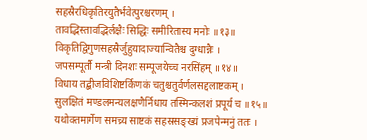सहस्रैरधिकृतिरयुतैर्भवेत्पुरश्चरणम् ।
तावद्भिस्तावद्भिर्लक्षैः सिद्धिः समीरितास्य मनोः ॥१३॥
विकृतिद्विगुणसहस्रैर्जुहुयादाज्यान्वितैश्च दुग्धान्नैः ।
जपसम्पूर्तौ मन्त्री दिनशः सम्पूजयेच्च नरसिंहम् ॥१४॥
विधाय तद्बीजविशिष्टर्किणकं चतुश्चतुर्वर्णलसद्दलाष्टकम् ।
सुलक्षितं मण्डलमन्यलक्षणैर्निधाय तस्मिन्कलशं प्रपूर्य च ॥१५॥
यथोक्तमार्गेण समच्र्य साष्टकं सहस्रसङ्ख्यं प्रजपेन्मनुं ततः ।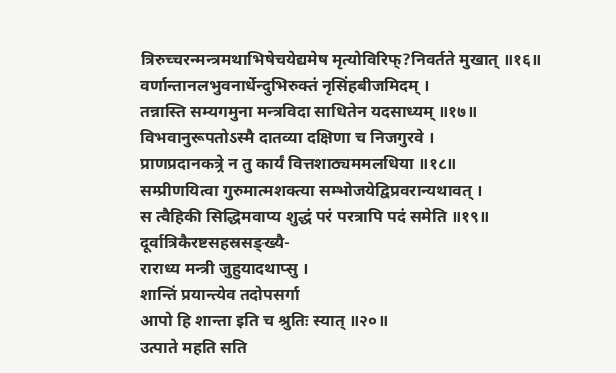त्रिरुच्चरन्मन्त्रमथाभिषेचयेद्यमेष मृत्योविरिफ्?निवर्तते मुखात् ॥१६॥
वर्णान्तानलभुवनार्धेन्दुभिरुक्तं नृसिंहबीजमिदम् ।
तन्नास्ति सम्यगमुना मन्त्रविदा साधितेन यदसाध्यम् ॥१७॥
विभवानुरूपतोऽस्मै दातव्या दक्षिणा च निजगुरवे ।
प्राणप्रदानकत्र्रे न तु कार्यं वित्तशाठ्यममलधिया ॥१८॥
सम्प्रीणयित्वा गुरुमात्मशक्त्या सम्भोजयेद्विप्रवरान्यथावत् ।
स त्वैहिकी सिद्धिमवाप्य शुद्धं परं परत्रापि पदं समेति ॥१९॥
दूर्वात्रिकैरष्टसहस्रसङ्ख्यै-
राराध्य मन्त्री जुहुयादथाप्सु ।
शान्तिं प्रयान्त्येव तदोपसर्गा
आपो हि शान्ता इति च श्रुतिः स्यात् ॥२०॥
उत्पाते महति सति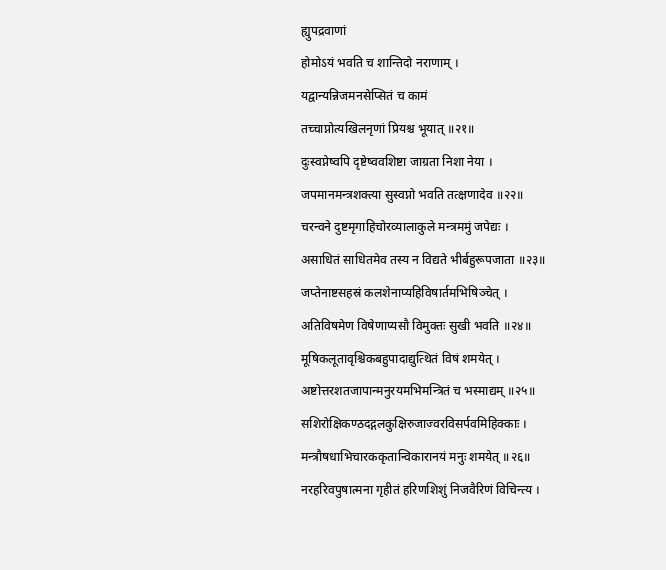ह्युपद्रवाणां
होमोऽयं भवति च शान्तिदो नराणाम् ।
यद्वान्यन्निजमनसेप्सितं च कामं
तच्चाप्नोत्यखिलनृणां प्रियश्च भूयात् ॥२१॥
दुःस्वप्नेष्वपि दृष्टेष्ववशिष्टा जाग्रता निशा नेया ।
जपमानमन्त्रशक्त्या सुस्वप्नो भवति तत्क्षणादेव ॥२२॥
चरन्वने दुष्टमृगाहिचोरव्यालाकुले मन्त्रममुं जपेद्यः ।
असाधितं साधितमेव तस्य न विद्यते भीर्बहुरूपजाता ॥२३॥
जप्तेनाष्टसहस्रं कलशेनाप्यहिविषार्तमभिषिञ्चेत् ।
अतिविषमेण विषेणाप्यसौ विमुक्तः सुखी भवति ॥२४॥
मूषिकलूतावृश्चिकबहुपादाद्युत्थितं विषं शमयेत् ।
अष्टोत्तरशतजापान्मनुरयमभिमन्त्रितं च भस्माद्यम् ॥२५॥
सशिरोक्षिकण्ठदद्गलकुक्षिरुजाज्वरविसर्पवमिहिक्काः ।
मन्त्रौषधाभिचारककृतान्विकारानयं मनुः शमयेत् ॥२६॥
नरहरिवपुषात्मना गृहीतं हरिणशिशुं निजवैरिणं विचिन्त्य ।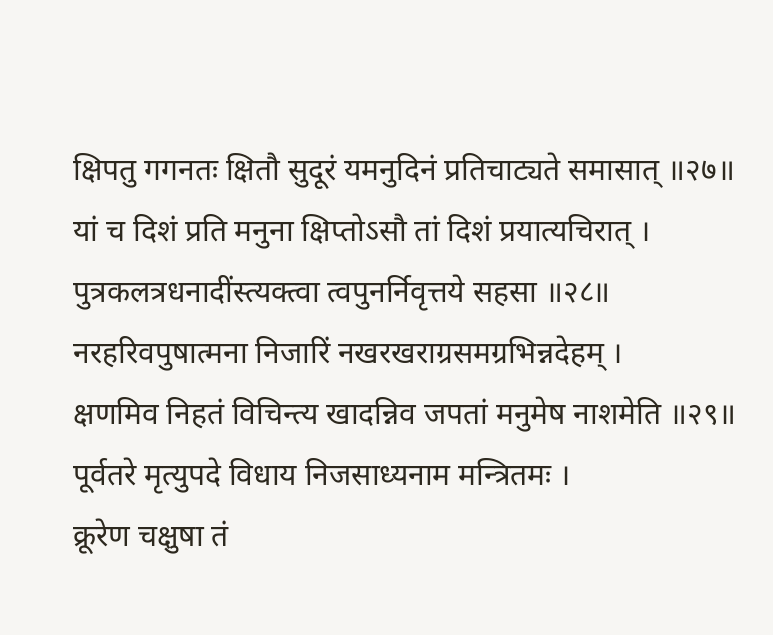क्षिपतु गगनतः क्षितौ सुदूरं यमनुदिनं प्रतिचाट्यते समासात् ॥२७॥
यां च दिशं प्रति मनुना क्षिप्तोऽसौ तां दिशं प्रयात्यचिरात् ।
पुत्रकलत्रधनादींस्त्यक्त्वा त्वपुनर्निवृत्तये सहसा ॥२८॥
नरहरिवपुषात्मना निजारिं नखरखराग्रसमग्रभिन्नदेहम् ।
क्षणमिव निहतं विचिन्त्य खादन्निव जपतां मनुमेष नाशमेति ॥२९॥
पूर्वतरे मृत्युपदे विधाय निजसाध्यनाम मन्त्रितमः ।
क्रूरेण चक्षुषा तं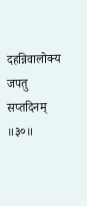दहन्निवालोक्य जपतु सप्तदिनम् ॥३०॥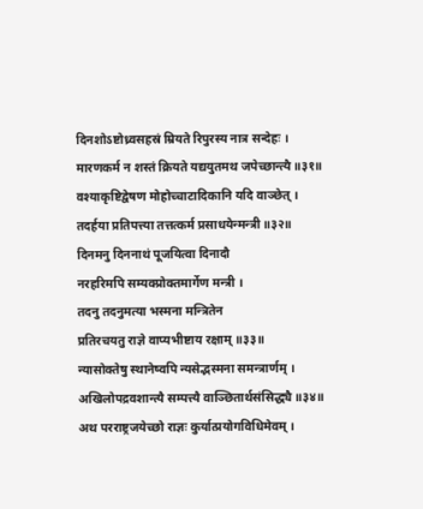दिनशोऽष्टोध्र्वसहस्रं म्रियते रिपुरस्य नात्र सन्देहः ।
मारणकर्म न शस्तं क्रियते यद्ययुतमथ जपेच्छान्त्यै ॥३१॥
वश्याकृष्टिद्वेषण मोहोच्चाटादिकानि यदि वाञ्छेत् ।
तदर्हया प्रतिपत्त्या तत्तत्कर्म प्रसाधयेन्मन्त्री ॥३२॥
दिनमनु दिननाथं पूजयित्वा दिनादौ
नरहरिमपि सम्यक्प्रोक्तमार्गेण मन्त्री ।
तदनु तदनुमत्या भस्मना मन्त्रितेन
प्रतिरचयतु राज्ञे वाप्यभीष्टाय रक्षाम् ॥३३॥
न्यासोक्तेषु स्थानेष्वपि न्यसेद्भस्मना समन्त्रार्णम् ।
अखिलोपद्रवशान्त्यै सम्पत्त्यै वाञ्छितार्थसंसिद्ध्यै ॥३४॥
अथ परराष्ट्रजयेच्छो राज्ञः कुर्यात्प्रयोगविधिमेवम् ।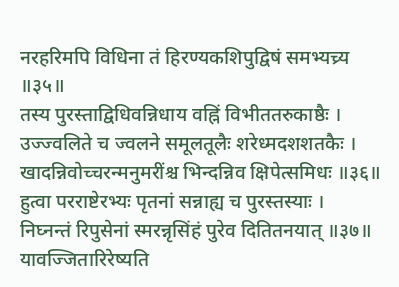नरहरिमपि विधिना तं हिरण्यकशिपुद्विषं समभ्यच्र्य ॥३५॥
तस्य पुरस्ताद्विधिवन्निधाय वह्निं विभीततरुकाष्ठैः ।
उज्ज्वलिते च ज्वलने समूलतूलैः शरेध्मदशशतकैः ।
खादन्निवोच्चरन्मनुमरींश्च भिन्दन्निव क्षिपेत्समिधः ॥३६॥
हुत्वा परराष्टेरभ्यः पृतनां सन्नाह्य च पुरस्तस्याः ।
निघ्नन्तं रिपुसेनां स्मरन्नृसिंहं पुरेव दितितनयात् ॥३७॥
यावज्जितारिरेष्यति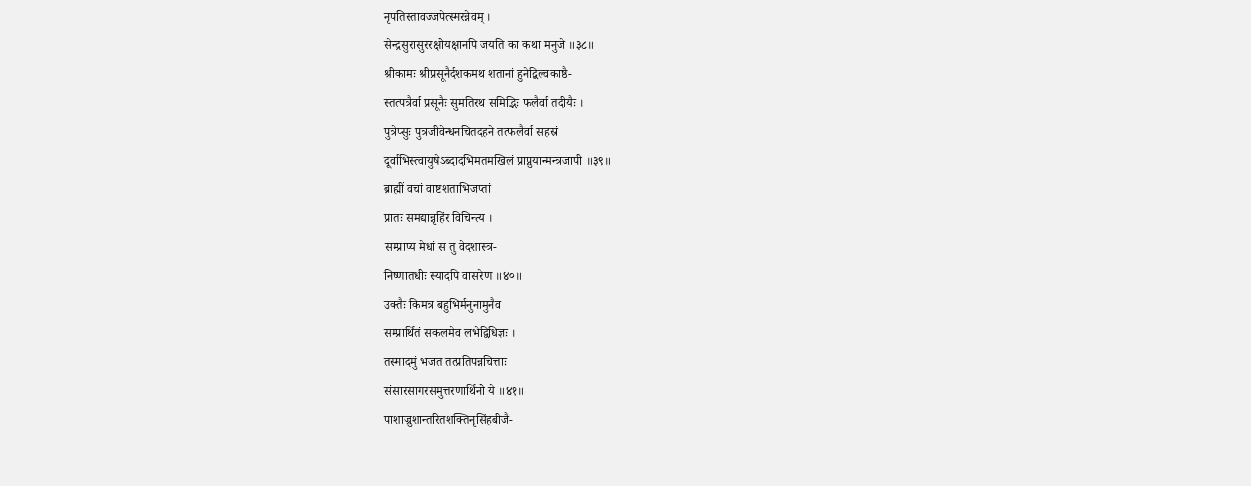नृपतिस्तावज्जपेत्स्मरन्नेवम् ।
सेन्द्रसुरासुररक्षोयक्षानपि जयति का कथा मनुजे ॥३८॥
श्रीकामः श्रीप्रसूनैर्दशकमथ शतानां हुनेद्बिल्वकाष्ठै-
स्तत्पत्रैर्वा प्रसूनैः सुमतिरथ समिद्भिः फलैर्वा तदीयैः ।
पुत्रेप्सुः पुत्रजीवेन्धनचितदहने तत्फलैर्वा सहस्रं
दूर्वाभिस्त्वायुषेऽब्दादभिमतमखिलं प्राप्नुयान्मन्त्रजापी ॥३९॥
ब्राह्मीं वचां वाष्टशताभिजप्तां
प्रातः समद्यान्नृहिंर विचिन्त्य ।
सम्प्राप्य मेधां स तु वेदशास्त्र-
निष्णातधीः स्यादपि वासरेण ॥४०॥
उक्तैः किमत्र बहुभिर्मनुनामुनैव
सम्प्रार्थितं सकलमेव लभेद्विधिज्ञः ।
तस्मादमुं भजत तत्प्रतिपन्नचित्ताः
संसारसागरसमुत्तरणार्थिनो ये ॥४१॥
पाशाज्रुशान्तरितशक्तिनृसिंहबीजै-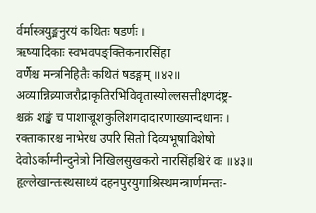र्वर्मास्त्रयुङ्मनुरयं कथितः षडर्णः ।
ऋष्यादिकाः स्वभवपङ्क्तिकनारसिंहा
वर्णैश्च मन्त्रनिहितैः कथितं षडङ्गम् ॥४२॥
अव्यान्निव्र्याजरौद्राकृतिरभिविवृतास्योल्लसत्तीक्ष्णदंष्ट्र-
श्चक्रं शङ्खं च पाशाज्रूशकुलिशगदादारणाख्यान्दधानः ।
रक्ताकारश्च नाभेरध उपरि सितो दिव्यभूषाविशेषो
देवोऽर्काग्नीन्दुनेत्रो निखिलसुखकरो नारसिंहश्चिरं वः ॥४३॥
हृल्लेखान्तःस्थसाध्यं दहनपुरयुगाश्रिस्थमन्त्रार्णमन्तः-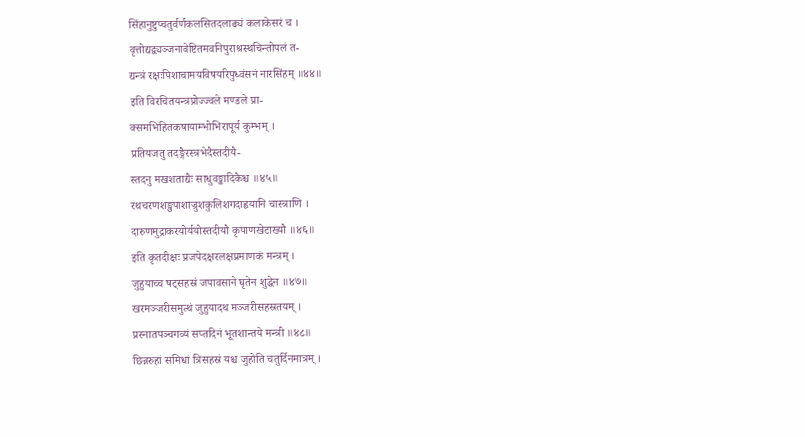सिंहानुष्टुप्चतुर्वर्णकलसितदलाढ्यं कलाकेसरं च ।
वृत्तोद्यद्व्यञ्जनावेष्टितमवनिपुराश्रस्थचिन्तोपलं त-
द्यन्त्रं रक्षःपिशाचामयविषयरिपुध्वंसनं नारसिंहम् ॥४४॥
इति विरचितयन्त्रप्रोज्ज्वले मण्डले प्रा-
क्समभिहितकषायाम्भोभिरापूर्य कुम्भम् ।
प्रतियजतु तदङ्गैरस्त्रभेदैस्तदीयै-
स्तदनु मखशताद्यैः साधुवङ्कादिकैश्च ॥४५॥
रथचरणशङ्खपाशाज्रुशकुलिशगदाह्वयानि चास्त्राणि ।
दारुणमुद्राकरयोर्ययोस्तदीयौ कृपाणखेटाख्यौ ॥४६॥
इति कृतदीक्षः प्रजपेदक्षरलक्षप्रमाणकं मन्त्रम् ।
जुहुयाच्च षट्सहस्रं जपावसाने घृतेन शुद्धेन ॥४७॥
खरमञ्जरीसमुत्थं जुहुयादथ मञ्जरीसहस्रतयम् ।
प्रस्नातपञ्चगव्यं सप्तदिनं भूतशान्तये मन्त्री ॥४८॥
छिन्नरुहां समिधां त्रिसहस्रं यश्च जुहोति चतुर्दिनमात्रम् ।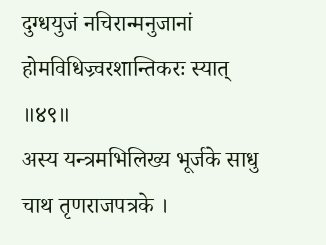दुग्धयुजं नचिरान्मनुजानां होमविधिज्र्वरशान्तिकरः स्यात् ॥४९॥
अस्य यन्त्रमभिलिख्य भूर्जके साधु चाथ तृणराजपत्रके ।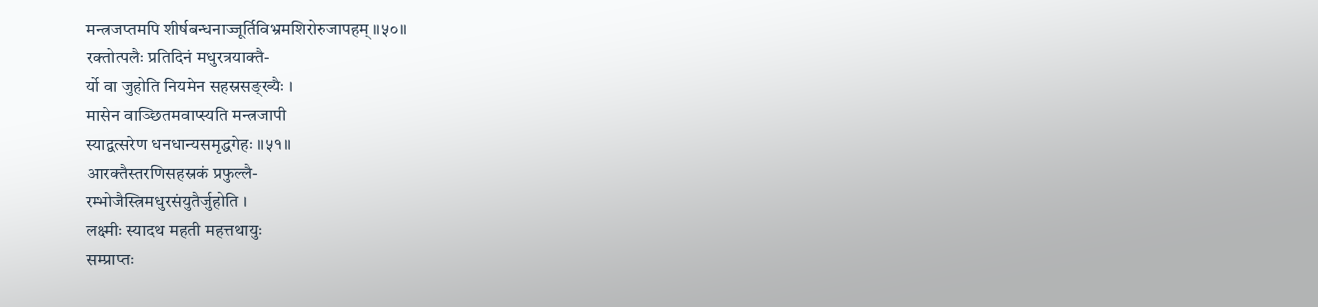मन्त्रजप्तमपि शीर्षबन्धनाज्जूर्तिविभ्रमशिरोरुजापहम् ॥५०॥
रक्तोत्पलैः प्रतिदिनं मधुरत्रयाक्तै-
र्यो वा जुहोति नियमेन सहस्रसङ्ख्यैः ।
मासेन वाञ्छितमवाप्स्यति मन्त्रजापी
स्याद्वत्सरेण धनधान्यसमृद्धगेहः ॥५१॥
आरक्तैस्तरणिसहस्रकं प्रफुल्लै-
रम्भोजैस्त्रिमधुरसंयुतैर्जुहोति ।
लक्ष्मीः स्यादथ महती महत्तथायुः
सम्प्राप्तः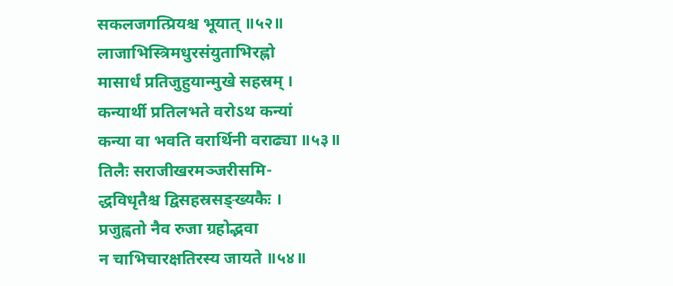सकलजगत्प्रियश्च भूयात् ॥५२॥
लाजाभिस्त्रिमधुरसंयुताभिरह्नो
मासार्धं प्रतिजुहुयान्मुखे सहस्रम् ।
कन्यार्थी प्रतिलभते वरोऽथ कन्यां
कन्या वा भवति वरार्थिनी वराढ्या ॥५३॥
तिलैः सराजीखरमञ्जरीसमि-
द्धविधृतैश्च द्विसहस्रसङ्ख्यकैः ।
प्रजुह्वतो नैव रुजा ग्रहोद्भवा
न चाभिचारक्षतिरस्य जायते ॥५४॥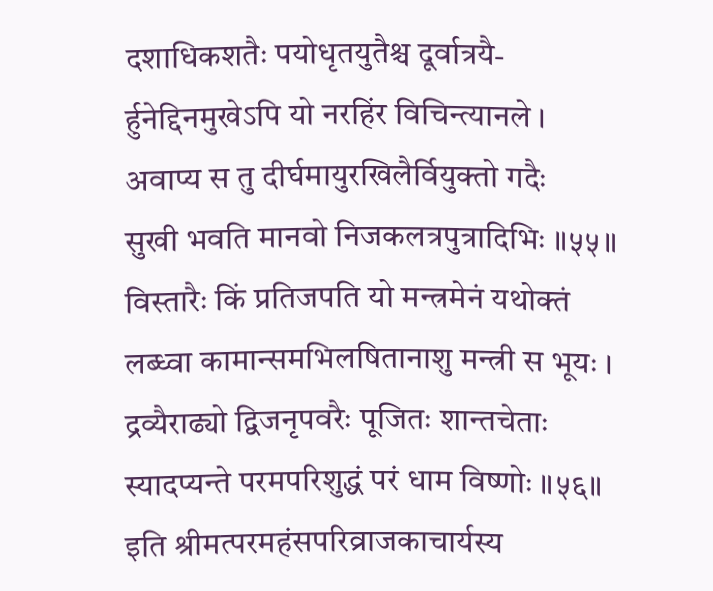दशाधिकशतैः पयोधृतयुतैश्च दूर्वात्रयै-
र्हुनेद्दिनमुखेऽपि यो नरहिंर विचिन्त्यानले ।
अवाप्य स तु दीर्घमायुरखिलैर्वियुक्तो गदैः
सुखी भवति मानवो निजकलत्रपुत्रादिभिः ॥५५॥
विस्तारैः किं प्रतिजपति यो मन्त्रमेनं यथोक्तं
लब्ध्वा कामान्समभिलषितानाशु मन्त्री स भूयः ।
द्रव्यैराढ्यो द्विजनृपवरैः पूजितः शान्तचेताः
स्यादप्यन्ते परमपरिशुद्धं परं धाम विष्णोः ॥५६॥
इति श्रीमत्परमहंसपरिव्राजकाचार्यस्य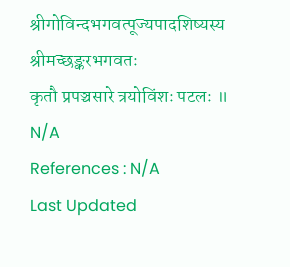श्रीगोविन्दभगवत्पूज्यपादशिष्यस्य श्रीमच्छङ्करभगवतः
कृतौ प्रपञ्चसारे त्रयोविंशः पटलः ॥
N/A
References : N/A
Last Updated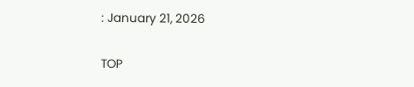: January 21, 2026

TOP